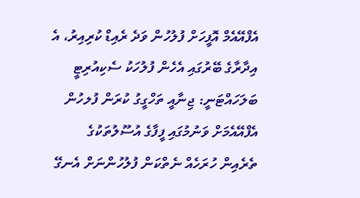އެފްއޭއެމް އޮފީހަށް ފުލުހުން ވަދެ ރެއިޑް ކުރިއިރު، އެ އިދާރާގެ ބޭރުގައި އެހެން ފުލުހަކު ސެކިއުރިޓީ ބަލަހައްޓަނީ: ޖިނާއީ ތަހްގީގު ކުރަން ފުލހުން އެފްއޭއެމަށް ވަނުމުގައި ފީފާގެ އުސޫލުތަކުގެ ތެރެއިން ހުރަހެއް ނެތްކަން ފުލުހުންނަށް އެނގޭ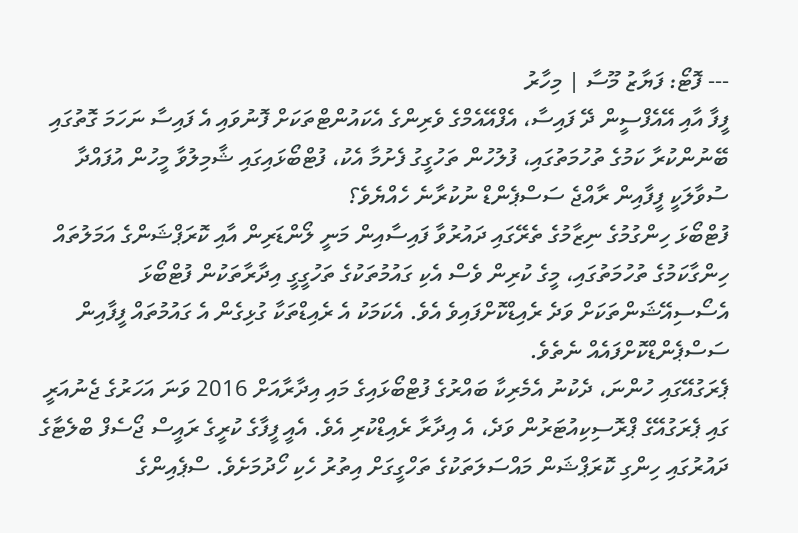--- ފޮޓޯ: ފަޔާޒު މޫސާ | މިހާރު
ފީފާ އާއި އޭއެފްސީން ދޭ ފައިސާ، އެފްއޭއެމްގެ ވެރިންގެ އެކައުންޓްތަކަށް ފޮނުވައި އެ ފައިސާ ނަހަމަ ގޮތުގައި ބޭނުންކުރާ ކަމުގެ ތުހުމަތުގައި، ފުލުހުން ތަހުގީގު ފެށުމާ އެކު، ފުޓްބޯޅައިގައި ޝާމިލުވާ މީހުން އުފައްދާ ސުވާލަކީ ފީފާއިން ރާއްޖެ ސަސްޕެންޑް ނުކުރާނެ ހެއްޔެވެ؟
ފުޓްބޯޅަ ހިންގުމުގެ ނިޒާމުގެ ތެރޭގައި ދައުރުވާ ފައިސާއިން މަނީ ލޯންޑަރިން އާއި ކޮރަޕްޝަންގެ އަމަލުތައް ހިންގާކަމުގެ ތުހުމަތުގައި، މީގެ ކުރިން ވެސް އެކި ގައުމުތަކުގެ ތަހުގީގީ އިދާރާތަކުން ފުޓްބޯޅަ އެސޯސިއޭޝަންތަކަށް ވަދެ ރެއިޑްކޮށްފައިވެ އެވެ. އެކަމަކު އެ ރެއިޑްތަކާ ގުޅިގެން އެ ގައުމުތައް ފީފާއިން ސަސްޕެންޑްކޮށްފައެއް ނެތެވެ.
ޕެރަގުއޭގައި ހުންނަ، ދެކުނު އެމެރިކާ ބައްރުގެ ފުޓްބޯޅައިގެ މައި އިދާރާއަށް 2016 ވަނަ އަހަރުގެ ޖެނުއަރީ ގައި ޕެރަގުއޭގެ ޕްރޮސިކިއުޓަރުން ވަދެ، އެ އިދާރާ ރެއިޑްކުރި އެވެ. އެއީ ފީފާގެ ކުރީގެ ރައީސް ޖޯސެފް ބްލެޓާގެ ދައުރުގައި ހިންގި ކޮރަޕްޝަން މައްސަލަތަކުގެ ތަހްގީގަށް އިތުރު ހެކި ހޯދުމަށެވެ. ސްޕެއިންގެ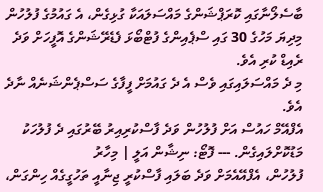ބާސެލޯނާގައި ކޮރަޕްޝަންގެ މައްސަލައަކާ ގުޅިގެން، އެ ގައުމުގެ ފުލުހުން މިދިޔަ މަހުގެ 30 ގައި ސްޕެއިންގެ ފުޓްބޯޅަ ފެޑެރޭޝަންގެ އޮފީހަށް ވަދެ ރެއިޑް ކުރި އެވެ.
މި ދެ މައްސަލައިގައި ވެސް އެ ދެ ގައުމަށް ފީފާގެ ސަސްޕެންޝަނެއް ނާދެ އެވެ.
އެފްއޭމް ހައުސް އަށް ފުލުހުން ވަދެ ފާސްކުރިއިރު ބޭރުގައި ދެ ފުލުހަކު މަޑުކޮށްލައިގެން. --- ފޮޓޯ: ނިޝާން އަލީ | މިހާރު
ފުލުހުން، އެފްއޭއެމަށް ވަދެ ބަލައި ފާސްކުރީ ޖިނާއީ ތަހުގީގެއް ހިންގަން،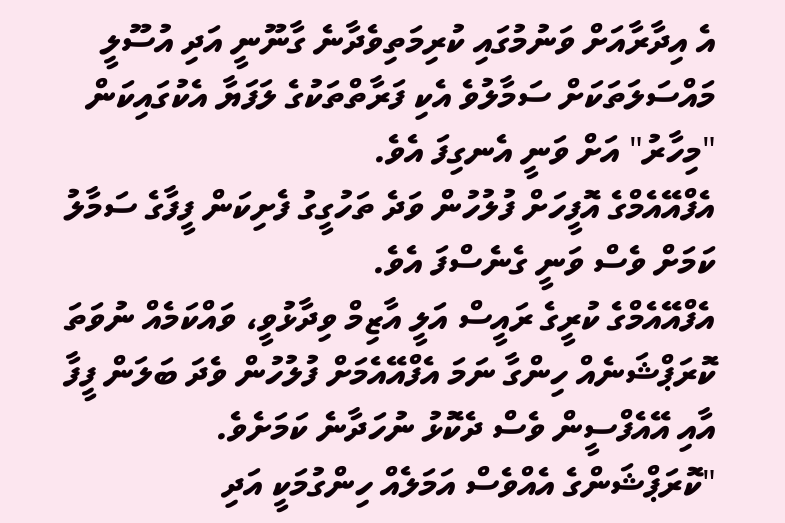އެ އިދާރާއަށް ވަނުމުގައި ކުރިމަތިވެދާނެ ގާނޫނީ އަދި އުސޫލީ މައްސަލަތަކަށް ސަމާލުވެ އެކި ފަރާތްތަކުގެ ލަފަޔާ އެކުގައިކަން "މިހާރު" އަށް ވަނީ އެނގިފަ އެވެ.
އެފްއޭއެމްގެ އޮފީހަށް ފުލުހުން ވަދެ ތަހުގީގު ފެށިކަން ފީފާގެ ސަމާލު ކަމަށް ވެސް ވަނީ ގެނެސްފަ އެވެ.
އެފްއޭއެމްގެ ކުރީގެ ރައީސް އަލީ އާޒިމް ވިދާޅުވީ، ވައްކަމެއް ނުވަތަ ކޮރަޕްޝަނެއް ހިންގާ ނަމަ އެފްއޭއެމަށް ފުލުހުން ވެދަ ބަލަން ފީފާ އާއި އޭއެފްސީން ވެސް ދެކޮޅު ނުހަދާނެ ކަމަށެވެ.
"ކޮރަޕްޝަންގެ އެއްވެސް އަމަލެއް ހިންގުމަކީ އަދި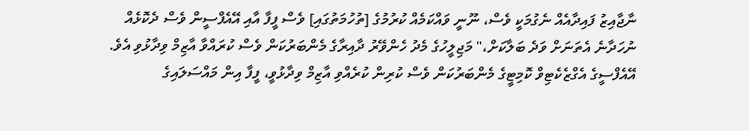ނާޖާއިޒު ފައިދާއެއް ނެގުމަކީ ވެސް، ނޫނީ ވައްކަމެއް ކުރުމުގެ [ތުހުމަތުގައި] ވެސް ފީފާ އާއި އޭއެފްސީން ވެސް ދެކޮޅެއް ނުހަދާނެ އެތަނަށް ވަދެ ބަލާކަށް،" މަޖިލީހުގެ މެދު ހެންވޭރު ދާއިރާގެ މެންބަރުކަން ވެސް ކުރައްވާ އާޒިމް ވިދާޅުވި އެވެ.
އޭއެފްސީގެ އެގްޒެކެޓިވް ކޮމިޓީގެ މެންބަރުކަން ވެސް ކުރިން ކުރެއްވި އާޒިމް ވިދާޅުވީ، ފީފާ އިން މައްސަލައިގެ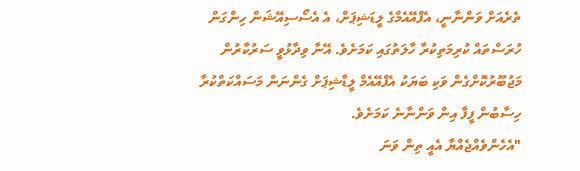ތެރެއަށް ވަންނާނީ، އެފްއޭއެމްގެ ލީޑަޝިޕަށް، އެ އެސޯސިއޭޝަން ހިންގަން ހުރަސްތައް ކުރިމަތިކުރާ ހާލަތުގައި ކަމަށެވެ. އޭނާ ވިދާޅުވީ ސަރުކާރުން މަޖުބޫރުކޮށްގެން ވަކި ބަޔަކު އެފްއޭއެމް ލީޑާޝިޕަށް ގެންނަން މަސައްކަތްކުރާ ހިސާބުން ފީފާ އިން ވަންނާނެ ކަމަށެވެ.
"އެހެންވެއްޖެއްޔާ އެއީ ތިން ވަނަ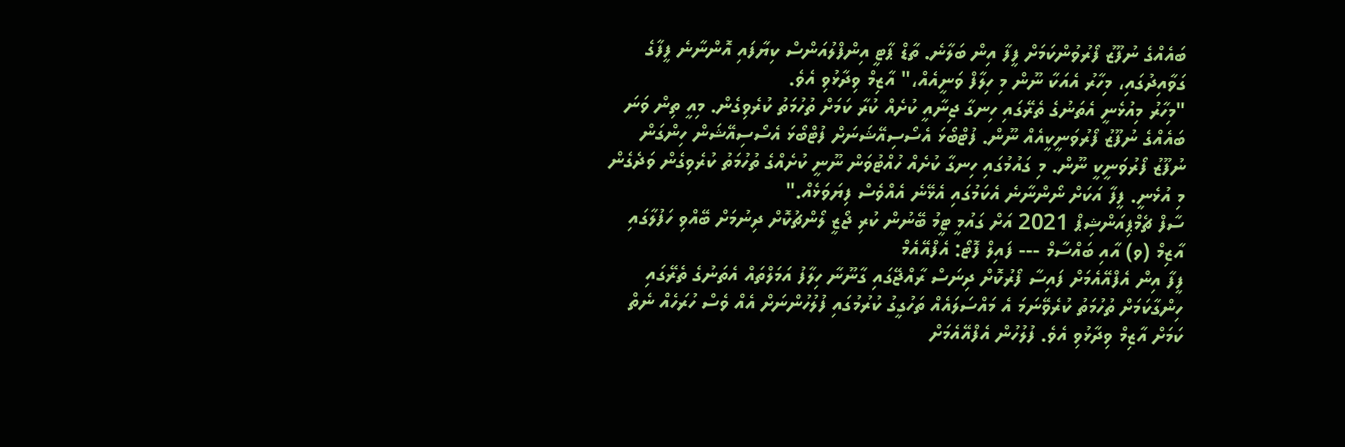ބައެއްގެ ނުފޫޒު ފޯރުވުންކަމަށް ފީފާ އިން ބަލާނެ. ތާޑް ޕާޓީ އިންފްލުއަންސް ކިޔާފައި އޮންނާނެ ފީފާގެ ގަވާއިދުގައި، މިހާރު އެއަކާ ނޫން މި ހިލާފް ވަނީއެއް،" އާޒިމް ވިދާޅުވި އެވެ.
"މިހާރު މިއުޅެނީ އެތަނުގެ ތެރޭގައި ހިނގާ ޖިނާއީ ކުށެއް ކުރާ ކަމަށް ތުހުމަތު ކުރެވިގެން. މިއީ ތިން ވަނަ ބައެއްގެ ނުފޫޒު ފޯރުވަނީކީއެއް ނޫން. ފުޓްބޯޅަ އެސޯސިއޭޝަނަށް ފުޓްބޯޅަ އެސޯސިއޭޝަން ހިންގަން ނުފޫޒު ފޯރުވަނީކީ ނޫން. މި ގައުމުގައި ހިނގާ ކުށެއް ހުއްޓުވަން ނޫނީ ކުށެއްގެ ތުހުމަތު ކުރެވިގެން ވަދެގެން މި އުޅެނީ. ފީފާ އަކަށް ނޯންނާނެ އެކަމުގައި އެޅޭނެ އެއްވެސް ފިޔަވަޅެއް."
ސާފް ޗެމްޕިއަންޝިޕް 2021 އަށް ގައުމީ ޓީމު ބޭނުން ކުރި ޖޯޒީ ލޯންޗުކޮށް ދިނުމަށް ބޭއްވި ހަފުލާގައި އާޒިމް (ވ) އާއި ބައްސާމް --- ފައިލް ފޮޓޯ: އެފްއޭއެމް
ފީފާ އިން އެފްއޭއެމަށް ފައިސާ ފޯރުކޮށް ދިނަސް ރާއްޖޭގައި ގާނޫނާ ހިލާފު އަމަލްތައް އެތަނުގެ ތެރޭގައި ހިންގާކަމަށް ތުހުމަތު ކުރެވޭނަމަ އެ މައްސަލައެއް ތަހުގީގު ކުރުމުގައި ފުލުހުންނަށް އެއް ވެސް ހުރަހެއް ނެތް ކަމަށް އާޒިމް ވިދާޅުވި އެވެ. ފުލުހުން އެފްއޭއެމަށް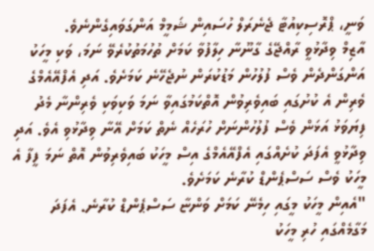ވަނީ، ޕްރޮސިކިއުޓާ ޖެނެރަލް ހުސައިން ޝަމީމް އަންގަވައިގެންނެވެ.
އާޒިމް ވިދާޅުވީ ރާއްޖޭގެ ގާނޫނާ ހިލާފުވާ ކަމަށް ތުހުމަތުކުރެވޭ ނަމަ، ވަކި މީހަކު އަންގަންދެން ވެސް ފުލުހުން މަޑުކުރަން ނުޖެހޭނެ ކަމަށެވެ. އަދި އެފްއޭއެމްގެ ވެރިން އެ ކުށުގައި ބައިވެރިވުން އޮތްކަމުގައިވާ ނަމަ ވަކިވަކި ވެރިންނާ މެދު ފިޔަވަޅު އަޅަން ވެސް ފުލުހުންނަށް ހުރަހެއް ނެތް ކަމަށް އޭނާ ވިދާޅުވި އެވެ. އަދި ވިދާޅުވީ އެފަދަ ކުށެއްގައި އެފްއޭއެމްގެ އިސް މީހަކު ބައިވެރިވުން އޮތް ނަމަ ފީފާ އެ މީހަކު ވެސް ސަސްޕެންޑް ކުރާނެ ކަމަށެވެ.
"އެއިން މީހަކު މީގައި ހިމެނޭ ކަމަށް ވަންޏާ ސަސްޕެންޑް ކުރާނެ. އެފަދަ މަގާމެއްގައި ހުރި މީހަކު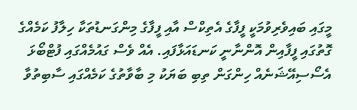މީގައި ބައިވެރިވުމަކީ ފީފާގެ އެތިކްސް އާއި ފީފާގެ މިންގަނޑުތަކާ ހިލާފު ކަމެއްގެ ގޮތުގައި ފީފާއިން އޮންނާނީ ކަނޑައަޅާފައި. އެއް ވެސް ގައުމެއްގައި ފުޓްބޯޅަ އެސޯސިއޭޝަނެއް ހިންގަން ތިބި ބަޔަކު މި ބާވާތުގެ ކަމެއްގައި ސާބިތުވާ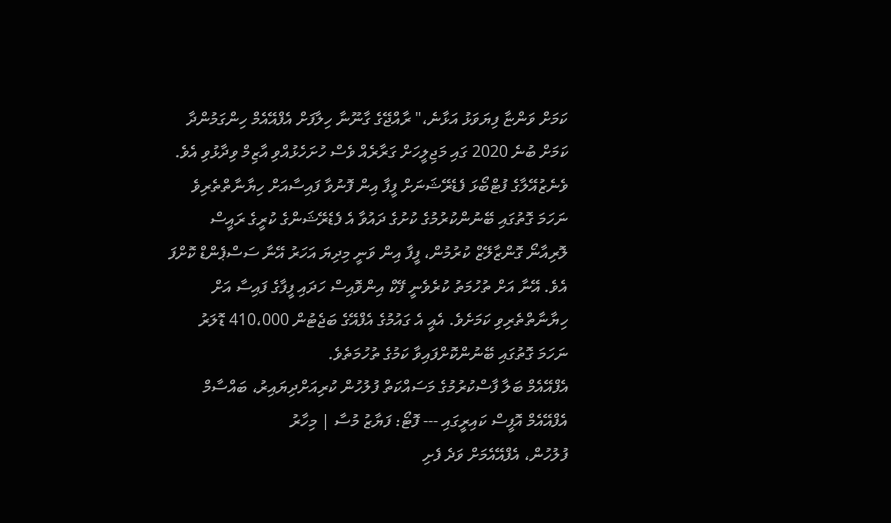ކަމަށް ވަންޏާ ފިޔަވަޅު އަޅާނެ،" ރާއްޖޭގެ ގާނޫނާ ހިލާފަށް އެފްއޭއެމް ހިންގަމުންދާ ކަމަށް ބުނެ 2020 ގައި މަޖިލީހަށް ގަރާރެއް ވެސް ހުށަހެޅުއްވި އާޒިމް ވިދާޅުވި އެވެ.
ވެނެޒުއޭލާގެ ފުޓްބޯޅަ ފެޑެރޭޝަނަށް ފީފާ އިން ފޮނުވާ ފައިސާއަށް ހިޔާނާތްތެރިވެ ނަހަމަ ގޮތުގައި ބޭނުންކުރުމުގެ ކުށުގެ ދައުވާ އެ ފެޑެރޭޝަންގެ ކުރީގެ ރައީސް ލޮރިއާނޯ ގޮންޒާލޭޒް ކުރުމުން، ފީފާ އިން ވަނީ މިދިޔަ އަހަރު އޭނާ ސަސްޕެންޑް ކޮށްފަ އެވެ. އޭނާ އަށް ތުހުމަތު ކުރެވެނީ ފޭކް އިންވޮއިސް ހަދައި ފީފާގެ ފައިސާ އަށް ހިޔާނާތްތެރިވި ކަމަށެވެ. އެއީ އެ ގައުމުގެ އެފްއޭގެ ބަޖެޓުން 410،000 ޑޮލަރު ނަހަމަ ގޮތުގައި ބޭނުންކޮށްފައިވާ ކަމުގެ ތުހުމަތެވެ.
އެފްއޭއެމް ބަލާ ފާސްކުރުމުގެ މަސައްކަތް ފުލުހުން ކުރިއަށްދިޔައިރު، ބައްސާމް އެފްއޭއެމް އޮފީސް ކައިރީގައި --- ފޮޓޯ: ފަޔާޒު މުސާ | މިހާރު
ފުލުހުން، އެފްއޭއެމަށް ވަދެ ފެށި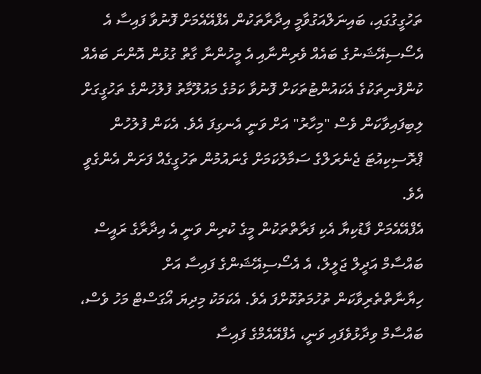ތަހުގީގުގައި، ބައިނަލްއަގުވާމީ އިދާރާތަކުން އެފްއޭއެމަށް ފޮނުވާ ފައިސާ އެ އެސޯސިއޭޝަނުގެ ބައެއް ވެރިންނާއި އެ މީހުންނާ ގާތް ގުޅުން އޮންނަ ބައެއް ކުންފުނިތަކުގެ އެކައުންޓުތަކަށް ފޮނުވާ ކަމުގެ މައުލޫމާތު ފުލުހުންގެ ތަހުގީގަށް ލިބިފައިވާކަން ވެސް "މިހާރު" އަށް ވަނީ އެނގިފަ އެވެ. އެކަން ފުލުހުން ޕްރޮސިކިއުޓަ ޖެނެރަލްގެ ސަމާލުކަމަށް ގެނައުމުން ތަހުގީގެއް ފަށަން އެންގެވީ އެވެ.
އެފްއޭއެމަށް ފާޑުކިޔާ އެކި ފަރާތްތަކުން މީގެ ކުރިން ވަނީ އެ އިދާރާގެ ރައީސް ބައްސާމް އަދީލް ޖަލީލް، އެ އެސޯސިއޭޝަންގެ ފައިސާ އަށް ހިޔާނާތްތެރިވާކަން ތުހުމަތުކޮށްފަ އެވެ. އެކަމަކު މިދިޔަ އޯގަސްޓް މަހު ވެސް، ބައްސާމް ވިދާޅުވެފައި ވަނީ، އެފްއޭއެމްގެ ފައިސާ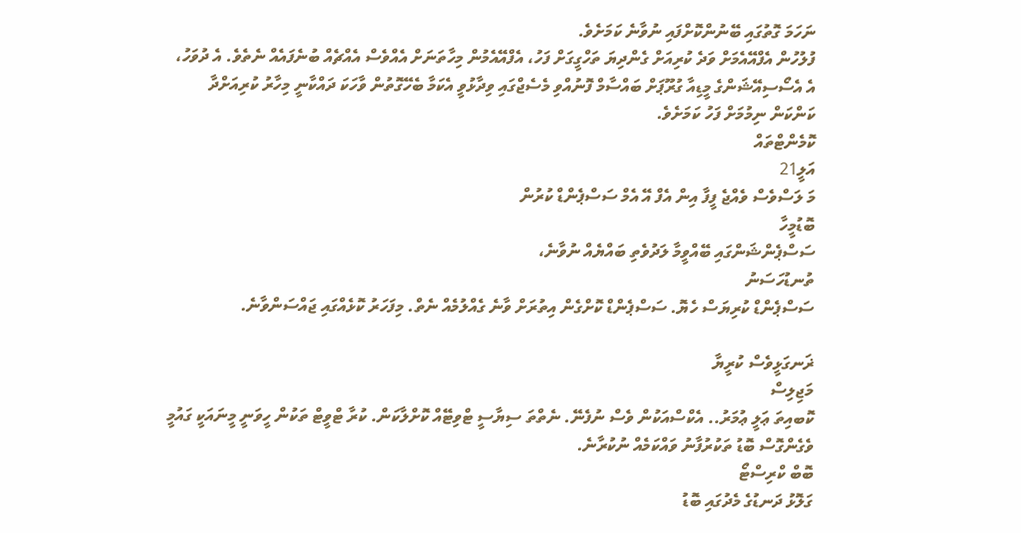ނަހަމަ ގޮތުގައި ބޭނުންކޮށްފައި ނުވާނެ ކަމަށެވެ.
ފުލުހުން އެފްއޭއެމަށް ވަދެ ކުރިއަށް ގެންދިޔަ ތަހްގީގަށް ފަހު، އެފްއޭއެމުން މިހާތަނަށް އެއްވެސް އެއްޗެއް ބުނެފައެއް ނެތެވެ. އެ ދުވަހު، އެ އެސޯސިއޭޝަންގެ މީޑިއާ ގުރޫޕަށް ބައްސާމް ފޮނުއްވި މެސެޖްގައި ވިދާޅުވީ އެކަމާ ބެހޭގޮތުން ވާހަކަ ދައްކާނީ މިހާރު ކުރިއަށްދާ ކަންކަން ނިމުމަށް ފަހު ކަމަށެވެ.
ކޮމެންޓްތައް
އަލީ21
މަ ލަސްވެސް ވެއްޖެ ފީފާ އިން އެފް އޭ އެމް ސަސްޕެންޑް ކުރުން
ބޮޑުމީހާ
ސަސްޕެންޝަންގައި ބޭއްވީމާ ލަދުވެތި ބައްޔެއް ނުވާނެ،
ތުނޑުހަސަނު
ސަސްޕެންޑް ކުރިޔަސް ހެޔޮ. ސަސްޕެންޑް ކޮށްގެން އިތުރަށް ވާނެ ގެއްލުމެއް ނެތް. މިފަހަރު ކޮޅެއްގައި ޖައްސަންވާނެ.

ޜަނގަޅީވެސް ކުރީޔާ
މަޖިލިސް
ކޮބއިތަ ޢަލީ ޢުމަރު.. އެކްސްއަކުން ވެސް ނުފެނޭ. ނެތްތަ ސިޔާސީ ޓްވިޓޭއް ކޮށްލާކަން. ކުރާ ޓްވީޓް ތަކުން ހީވަނީ މީނައަކީ ގައުމީ ވެގެންގޮސް ބޮޑު ތަކުރުފާނު ވައްކަމެއް ނުކުރާނެ.
ބޮބް ކްރިސްޓޯ
ގަލޮޅު ދަނޑުގެ މެދުގައި ބޮޑު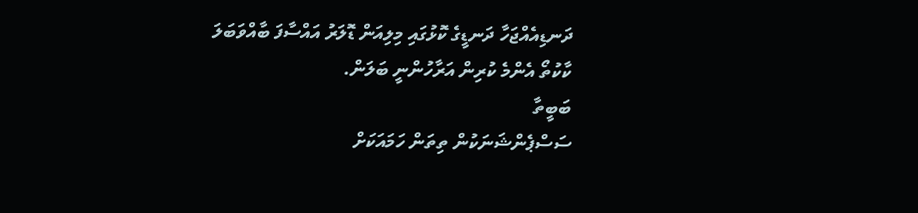ދަނޑިއެއްޖަހާ ދަނޑީގެ ކޮޅުގައި މިލިއަން ޑޮލަރު އައްސާފަ ބާއްވަބަލަ ކާކުތޯ އެންމެ ކުރިން އަރާހުންނީ ބަލަން.
ބަބީތާ
ސަސްޕެންޝަނަކުން ތިތަން ހަމައަކަށް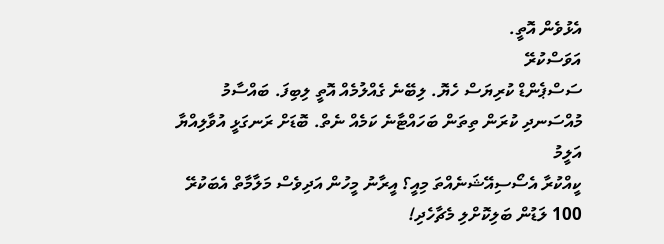އެޅުވެން އޮތީ.
އަވަސްކުރޭ
ސަސްޕެންޑް ކުރިޔަސް ހެޔޮ. ލިބޭނެ ގެއްލުމެއް އޮތީ ލިބިފަ. ބައްސާމު މުއްސަނދި ކުރަން ތިތަން ބަހައްޓާނެ ކަމެއް ނެތް. ބޮޑަށް ރަނގަޅީ އުވާލިއްޔާ
އަލީމު
ކީއްކުރާ އެސޯސިއޭޝަނެއްތަ މިއީ؟ އީރާނު މީހުން އަދިވެސް މަލާމާތް އެބަކުރޭ 100 ލަޑުން ބަލިކޮށްލި މެޗާހެދި!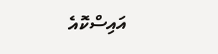އައިސްކޮއެ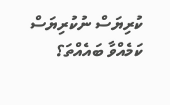ކުރިޔަސް ނުކުރިޔަސް ކަމެއްވާ ބައެއްތަ؟